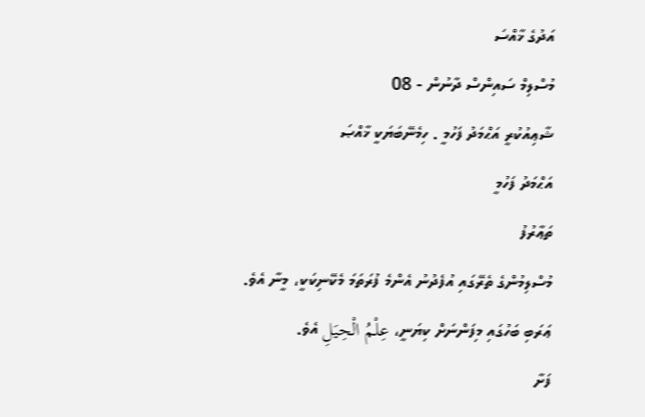އަދުގެ ޚާއްސަ
މުސްލިމް ސައިންސް ދާނުން - 08
ޝާޢިއުކުރީ އަޙްމަދު ފަހުމީ . ހިމެނޭބަޔަކީ ޚާއްޞަ
އަޙްމަދު ފަހުމީ
ތަޢާރުފު
މުސްލިމުންގެ ތެރޭގައި އުފެދުނު އެންމެ ފުރަތަމަ މެކޭނިކަކީ، މީނާ އެވެ. ޢަރަބި ބަހުގައި މިފަންނަށް ކިޔަނީ، عِلْمُ الْحِيَلِ އެވެ.
ފަށާ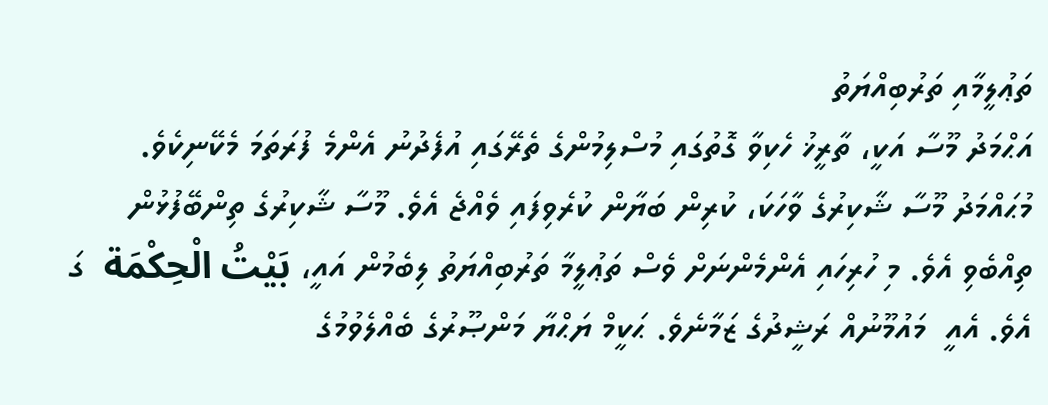ތަޢުލީމާއި ތަރުބިއްޔަތު
އަޙްމަދު މޫސާ އަކީ، ތާރީޚު ހެކިވާ ގޮތުގައި މުސްލިމުންގެ ތެރޭގައި އުފެދުނު އެންމެ ފުރަތަމަ މެކޭނިކެވެ.
މުޙައްމަދު މޫސާ ޝާކިރުގެ ވާހަކަ، ކުރިން ބަޔާން ކުރެވިފައި ވެއްޖެ އެވެ. މޫސާ ޝާކިރުގެ ތިންބޭފުޅުން ތިއްބެވި އެވެ. މި ހުރިހައި އެންމެންނަށް ވެސް ތަޢުލީމާ ތަރުބިއްޔަތު ލިބެމުން އައީ، بَيْتُ الْحِكْمَة  ގަ އެވެ. އެއީ  މައުމޫނުއް ރަޝީދުގެ ޒަމާނެވެ. ޙަކީމް ޔަޙްޔާ މަންޞޫރުގެ ބެއްލެވުމުގެ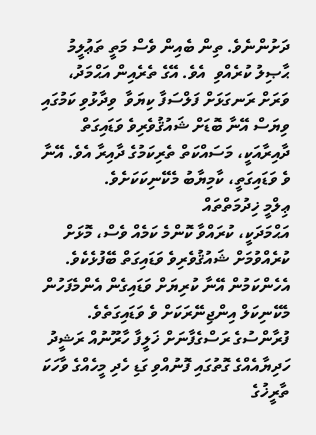ދަށުންނެވެ. ތިން ބެއިން ވެސް މަތީ ތަޢުލީމު ޙާޞިލު ކުރެއްވި  އެވެ. އޭގެ ތެރެއިން އަޙްމަދު، ވަރަށް ރަނގަޅަށް ފަލްސަފާ ކިޔަވާ  ވިދާޅުވި ކަމުގައި ވިޔަސް އޭނާ ބޮޑަށް ޝައުޤުވެރިވެ ވަޑައިގަތް ދާއިރާއަކީ، މަސައްކަތް ތެރިކަމުގެ ދާއިރާ އެވެ. އޭނާ ވެ ވަޑައިގަތީ، ކާމިޔާބު މެކޭނިކަކަށެވެ.
ޢިލްމީ ޚިދުމަތްތައް
އަޙްމަދަކީ، ކުރައްވާ ކޮންމެ ކަމެއް ވެސް، މޮޅަށް ކުރެއްވުމަށް ޝައުޤުވެރިވެ ވަޑައިގަތް ބޭފުޅެކެވެ. އެހެންކަމުން އޭނާ ކުރިޔަށް ވަޑައިގެން އެންމެފަހުން މެކޭނިކަލް އިންޖިނޭރަކަށް ވެ ވަޑައިގަތެވެ.
ފުރާންސުގެ ރަސްގެފާނަށް ޚަލީފާ ހާރޫނުއް ރަޝީދު ހަދިޔާއެއްގެ ގޮތުގައި ފޮނުއްވި ގަޑި ހެދި މީހެއްގެ ވާހަކަ ތާރީޚުގެ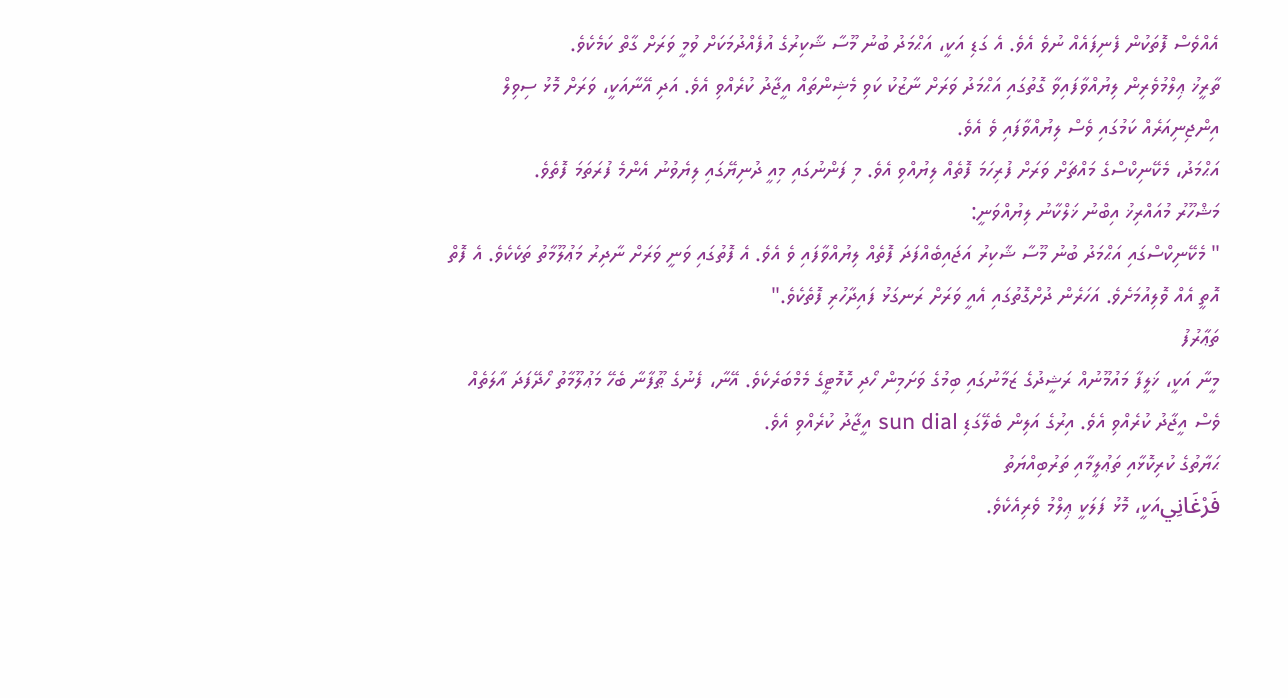އެއްވެސް ފޮތަކުން ފެނިފައެއް ނުވެ އެވެ. އެ ގަޑި އަކީ، އަޙްމަދު ބުނު މޫސާ ޝާކިރުގެ އުފެއްދުމަކަށް ވުމީ ވަރަށް ގާތް ކަމެކެވެ.
ތާރީޚު ޢިލްމުވެރިން ލިޔުއްވާފައިވާ ގޮތުގައި އަޙްމަދު ވަރަށް ނާޒުކު ކަވި މެޝިންތައް އީޖާދު ކުރެއްވި އެވެ. އަދި އޭނާއަކީ، ވަރަށް މޮޅު ސިވިލް އިންޖިނިއަރެއް ކަމުގައި ވެސް ލިޔުއްވާފައި ވެ އެވެ.
އަޙްމަދު، މެކޭނިކްސްގެ މައްޗަށް ވަރަށް ފުރިހަމަ ފޮތެއް ލިޔުއްވި އެވެ. މި ފަންނުގައި މިއީ ދުނިޔޭގައި ލިޔެވުނު އެންމެ ފުރަތަމަ ފޮތެވެ.
މަޝްހޫރު މުއައްރިޚު އިބްނު ޚަލްކާނު ލިޔުއްވަނީ:
" މެކޭނިކްސްގައި އަޙްމަދު ބުނު މޫސާ ޝާކިރު އަޖައިބެއްފަދަ ފޮތެއް ލިޔުއްވާފައި ވެ އެވެ. އެ ފޮތުގައި ވަނީ ވަރަށް ނާދިރު މަޢުލޫމާތު ތަކެކެވެ. އެ ފޮތް އޮތީ އެއް ވޮލިއުމަށެވެ. އަހަރެން ދުށްގޮތުގައި އެއީ ވަރަށް ރަނގަޅު ފައިދާހުރި ފޮތެކެވެ."
ތަޢާރުފު
މީނާ އަކީ، ޚަލީފާ މައުމޫނުއް ރަޝީދުގެ ޒަމާނުގައި ބިމުގެ ވަށަމިން ހޯދި ކޮމޮޓީގެ މެމްބަރެކެވެ. އޭނާ، ފެނުގެ ޠޫފާނާ ބެހޭ މަޢުލޫމާތު ހޯދޭފަދަ އާލަތެއް ވެސް އީޖާދު ކުރެއްވި އެވެ. އިރުގެ އަލިން ބެލޭގަޑި sun dial އީޖާދު ކުރެއްވި އެވެ.
ޙަޔާތުގެ ކުރިކޮޅާއި ތަޢުލީމާއި ތަރުބިއްޔަތު
فَرْغَانِيއަކީ، މޮޅު ފަލަކީ ޢިލްމު ވެރިއެކެވެ.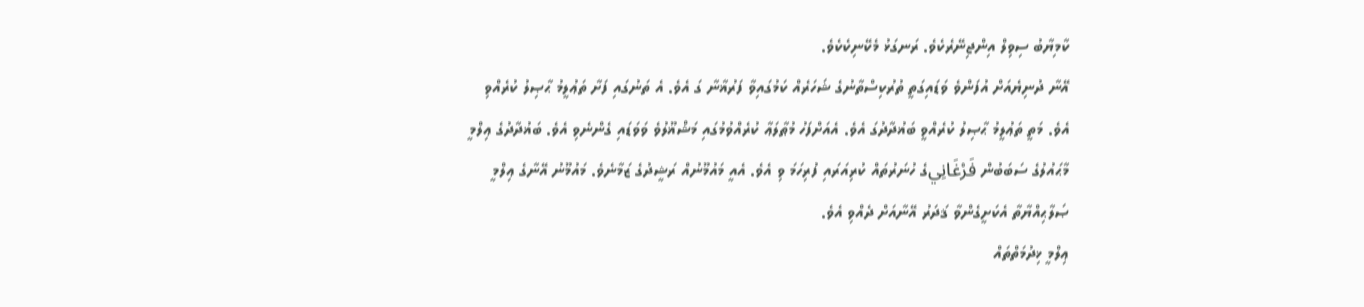ކާމިޔާބު ސިވިލް އިންޖިނޭރެކެވެ. ރަނގަޅު މެކޭނިކެކެވެ.
އޭނާ ދުނިޔެއަށް އުފަންވެ ވަޑައިގަތީ ތުރުކިސްތާނުގެ ޝަހަރެއް ކަމުގައިވާ ފަރުޣާނާ ގަ އެވެ. އެ ތަނުގައި ފަށާ ތަޢުލީމު ޙާޞިލު ކުރެއްވި އެވެ. މަތީ ތަޢުލީމު ޙާޞިލު ކުރެއްވީ ބަޣުދާދުގަ އެވެ. އެއަށްފަހު މުޠާލަޢާ ކުރެއްވުމުގައި މަޝްޣޫލުވެ ވަވަޑައި ގެންނެވި އެވެ. ބަޣުދާދުގެ ޢިލްމީ މާޙައުލުގެ ސަބަބުން فَرْغَانِيގެ ހުނަރުތައް ކުރިއަރައި ފުރިހަމަ ވި އެވެ. އެއީ މައުމޫނުއް ރަޝީދުގެ ޒަމާނެވެ. މައުމޫނު އޭނާގެ ޢިލްމީ ޞަލާޙިއްޔާތާ އެކަށީގެންވާ ޤަދަރު އޭނާއަށް ދެއްވި އެވެ.
ޢިލްމީ ޚިދުމަތްތައް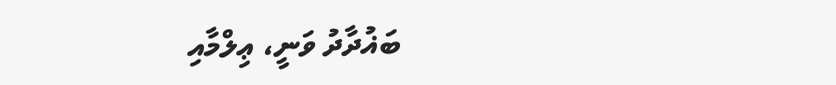ބަޣުދާދު ވަނީ، ޢިލްމާއި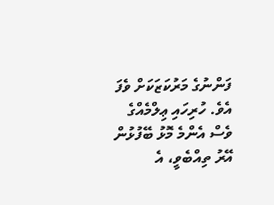ފަންނުގެ މަރުކަޒަކަށް ވެފަ އެވެ. ހުރިހައި ޢިލްމެއްގެ ވެސް އެންމެ މޮޅު ބޭފުޅުން އޭރު ތިއްބެވީ، އެ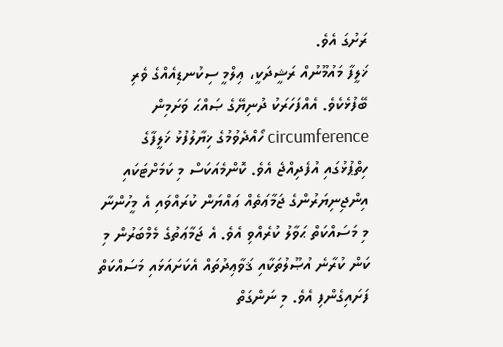ރަށުގަ އެވެ.
ޚަލީފާ މައުމޫނުއް ރަޝީދަކީ، ޢިލްމީ ސިކުނޑިއެއްގެ ވެރި ބޭފުޅެކެވެ. އެއްފަހަރަކު ދުނިޔޭގެ ޞައްޙަ ވަށަމިން circumference ހޯއްދެވުމުގެ ޚިޔާލުފުޅު ޚަލީފާގެ ހިތްޕުޅުގައި އުފެދިއްޖެ އެވެ. ކޮންމެއަކަސް މި ކަމަށްޓަކައި އިންޖިނިޔަރުންގެ ޖަމާޢަތެއް ޢައްޔަން ކުރައްވައި އެ މީހުންނާ މި މަސައްކަތް ޙަވާލު ކުރެއްވި އެވެ. އެ ޖަމާޢަތުގެ މެމްބަރުން މި ކަން ކުރާނެ އުޞޫލުތަކާއި ޤަވާޢިދުތައް އެކަށައަޅައި މަސައްކަތް ފަށައިގެންފި އެވެ. މި ނަންގަތް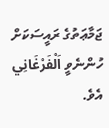ޖަމާޢަތުގެ ރައީސަކަށް ހުންނެވީ اَلْفَرْغَانِي އެވެ.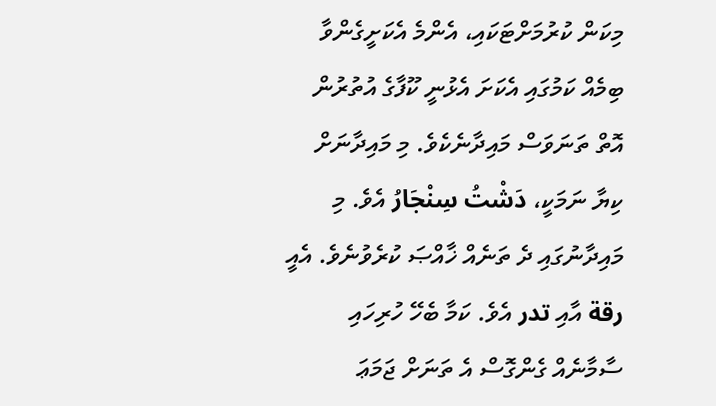މިކަން ކުރުމަށްޓަކައި، އެންމެ އެކަށީގެންވާ ބިމެއް ކަމުގައި އެކަށަ އެޅުނީ ކޫފާގެ އުތުރުން އޮތް ތަނަވަސް މައިދާނެކެވެ. މި މައިދާނަށް ކިޔާ ނަމަކީ، دَشْتُ سِنْجَارُ އެވެ. މި މައިދާނުގައި ދެ ތަނެއް ޚާއްޞަ ކުރެވުނެވެ. އެއީ رقة އާއި تدر އެވެ. ކަމާ ބެހޭ ހުރިހައި ސާމާނެއް ގެންގޮސް އެ ތަނަށް ޖަމަޢަ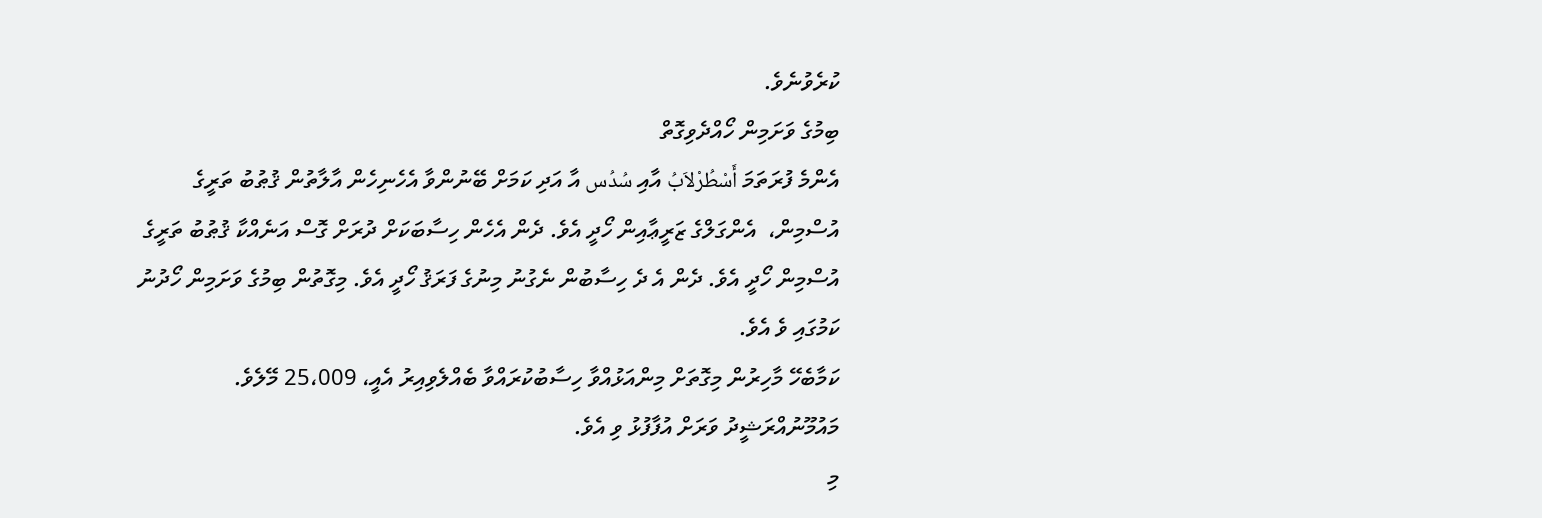ކުރެވުނެވެ.
ބިމުގެ ވަށަމިން ހޯއްދެވިގޮތް
އެންމެ ފުރަތަމަ أَسْطُرْلاَبُ އާއި سُدُس އާ އަދި ކަމަށް ބޭނުންވާ އެހެނިހެން އާލާތުން ޤުޠުބު ތަރީގެ އުސްމިން،  އެންގަލްގެ ޒަރީޢާއިން ހޯދީ އެވެ. ދެން އެހެން ހިސާބަކަށް ދުރަށް ގޮސް އަނެއްކާ ޤުޠުބު ތަރީގެ އުސްމިން ހޯދީ އެވެ. ދެން އެ ދެ ހިސާބުން ނެގުނު މިނުގެ ފަރަޤު ހޯދީ އެވެ. މިގޮތުން ބިމުގެ ވަށަމިން ހޯދުނު ކަމުގައި ވެ އެވެ.
ކަމާބެހޭ މާހިރުން މިގޮތަށް މިންއަޅުއްވާ ހިސާބުކުރައްވާ ބެއްލެވިއިރު އެއީ، 25،009 މޭލެވެ. މައުމޫނުއްރަޝީދު ވަރަށް އުފާފުޅު ވި އެވެ.
މި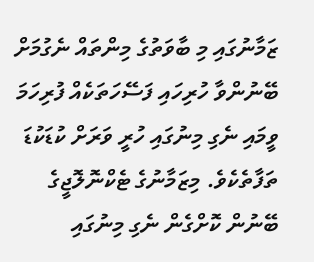ޒަމާނުގައި މި ބާވަތުގެ މިންތައް ނެގުމަށް ބޭނުންވާ ހުރިހައި ފަސޭހަތަކެއް ފުރިހަމަ ވީމައި ނެގި މިނުގައި ހުރީ ވަރަށް ކުޑަކުޑަ ތަފާތެކެވެ. މިޒަމާނުގެ ޓެކްނޮލޮޖީގެ ބޭނުން ކޮށްގެން ނެގި މިނުގައި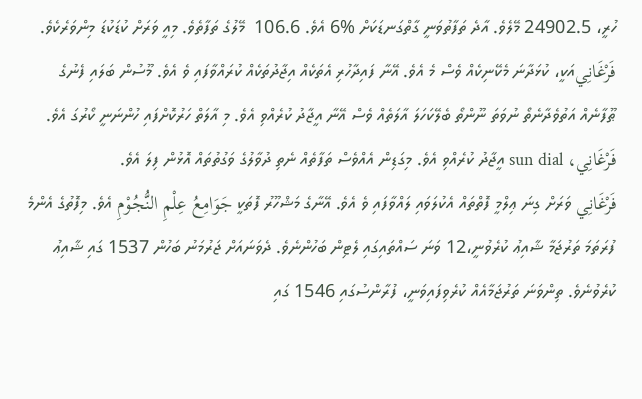ހުރީ، 24902.5 މޭލެވެ. އާދެ ތަފާތުވަނީ ގާތްގަނޑަކަށް %6 އެވެ. 106.6  މޭލުގެ ތަފާތެވެ. މިއީ ވަރަށް ކުޑަކުޑަ މިންވަރެކެވެ.
فَرْغَانِيއަކީ، ކުޅަދާނަ މެކޭނިކެއް ވެސް މެ އެވެ. އޭނާ ފައިދާހުރި އެތަކެއް އިޖާދުތަކެއް ކުރައްވާފައި ވެ އެވެ. މޫސުން ބަލައި ފެނުގެ ޠޫފާނެއް އަތުވެދާނެތޯ ނުވަތަ ނޫންތޯ ބެލޭކަހަލަ އާލަތެއް ވެސް އޭނާ އީޖާދު ކުރެއްވި އެވެ. މި އާލަތް ހަރުކޮށްފައި ހުންނަނީ ކޯރުގަ އެވެ.
فَرْغَانِي، sun dial އީޖާދު ކުރެއްވި އެވެ. މިގަޑިން އެއްވެސް ތަފާތެއް ނެތި ދުވާލުގެ ވަގުތުތައް އޮޅުން ފިލަ އެވެ.
فَرْغَانِي ވަރަށް ގިނަ ޢިލްމީ ފޮތްތައް އެކުލަވައި ލައްވާފައި ވެ އެވެ. އޭނާގެ މަޝްހޫރު ފޮތަކީ جَوَامِعُ عِلْمِ النُّجُوْمِ އެވެ. މިފޮތުގެ އެންމެ ފުރަތަމަ ތަރުޖަމާ ޝާއިޢު ކުރެވުނީ،12 ވަނަ ސައްތައިގައި ލެޓިން ބަހުންނެވެ. ދެވަނައަށް ޖަރުމަނު ބަހުން 1537 ގައި ޝާއިޢު ކުރެވުނެވެ. ތިންވަނަ ތަރުޖަމާއެއް ކުރެވިފައިވަނީ، ފުރާންސުގައި 1546 ގައި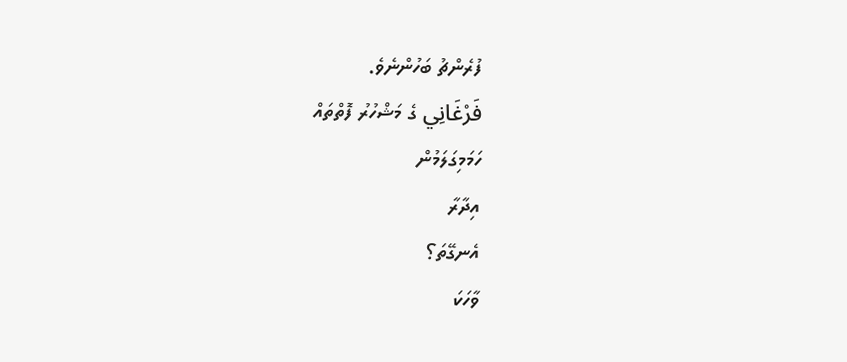ފުރެންޗު ބަހުންނެވެ.
فَرْغَانِي ގެ މަޝްހުރު ފޮތްތައް
ހަމަމިގަލަމުން
އިދާރާ
އެނގޭތަ؟
ވާހަކަ